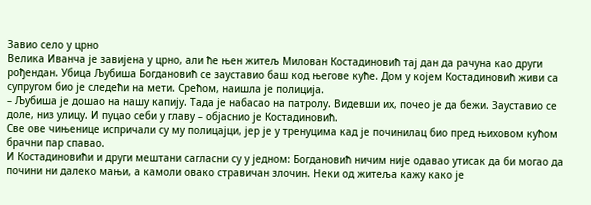Завио село у црно
Велика Иванча је завијена у црно, али ће њен житељ Милован Костадиновић тај дан да рачуна као други рођендан. Убица Љубиша Богдановић се зауставио баш код његове куће. Дом у којем Костадиновић живи са супругом био је следећи на мети. Срећом, наишла је полиција.
– Љубиша је дошао на нашу капију. Тада је набасао на патролу. Видевши их, почео је да бежи. Зауставио се доле, низ улицу. И пуцао себи у главу – објаснио је Костадиновић.
Све ове чињенице испричали су му полицајци, јер је у тренуцима кад је починилац био пред њиховом кућом брачни пар спавао.
И Костадиновићи и други мештани сагласни су у једном: Богдановић ничим није одавао утисак да би могао да почини ни далеко мањи, а камоли овако стравичан злочин. Неки од житеља кажу како је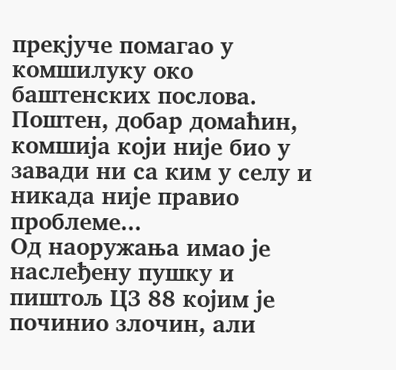прекјуче помагао у комшилуку око баштенских послова. Поштен, добар домаћин, комшија који није био у завади ни са ким у селу и никада није правио проблеме...
Од наоружања имао је наслеђену пушку и пиштољ ЦЗ 88 којим је починио злочин, али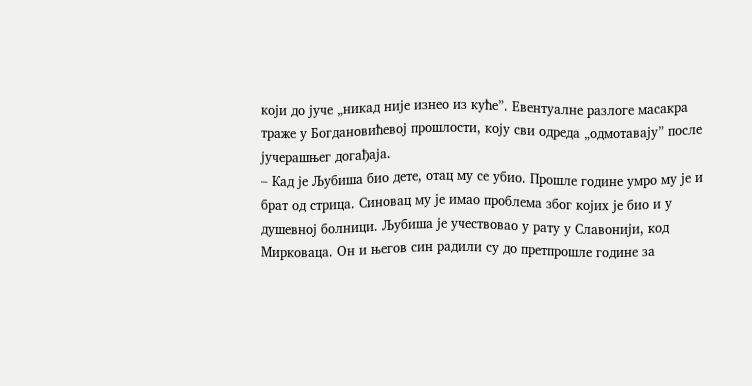који до јуче „никад није изнео из куће”. Евентуалне разлоге масакра траже у Богдановићевој прошлости, коју сви одреда „одмотавају” после јучерашњег догађаја.
– Кад је Љубиша био дете, отац му се убио. Прошле године умро му је и брат од стрица. Синовац му је имао проблема због којих је био и у душевној болници. Љубиша је учествовао у рату у Славонији, код Мирковаца. Он и његов син радили су до претпрошле године за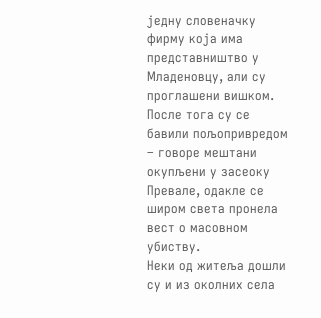једну словеначку фирму која има представништво у Младеновцу, али су проглашени вишком. После тога су се бавили пољопривредом – говоре мештани окупљени у засеоку Превале, одакле се широм света пронела вест о масовном убиству.
Неки од житеља дошли су и из околних села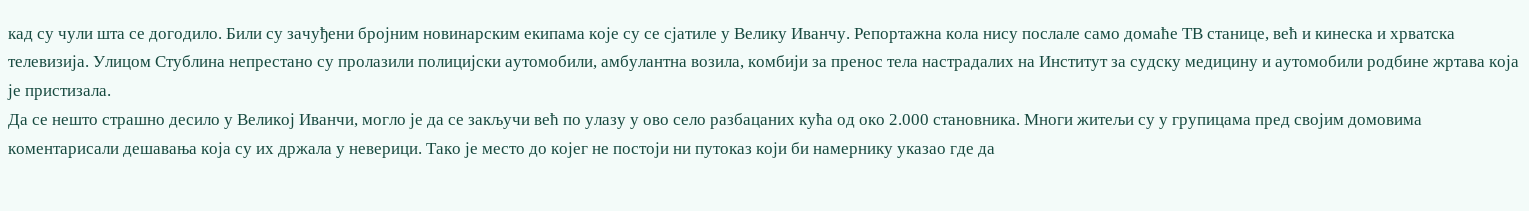кад су чули шта се догодило. Били су зачуђени бројним новинарским екипама које су се сјатиле у Велику Иванчу. Репортажна кола нису послале само домаће ТВ станице, већ и кинеска и хрватска телевизија. Улицом Стублина непрестано су пролазили полицијски аутомобили, амбулантна возила, комбији за пренос тела настрадалих на Институт за судску медицину и аутомобили родбине жртава која је пристизала.
Да се нешто страшно десило у Великој Иванчи, могло је да се закључи већ по улазу у ово село разбацаних кућа од око 2.000 становника. Многи житељи су у групицама пред својим домовима коментарисали дешавања која су их држала у неверици. Тако је место до којег не постоји ни путоказ који би намернику указао где да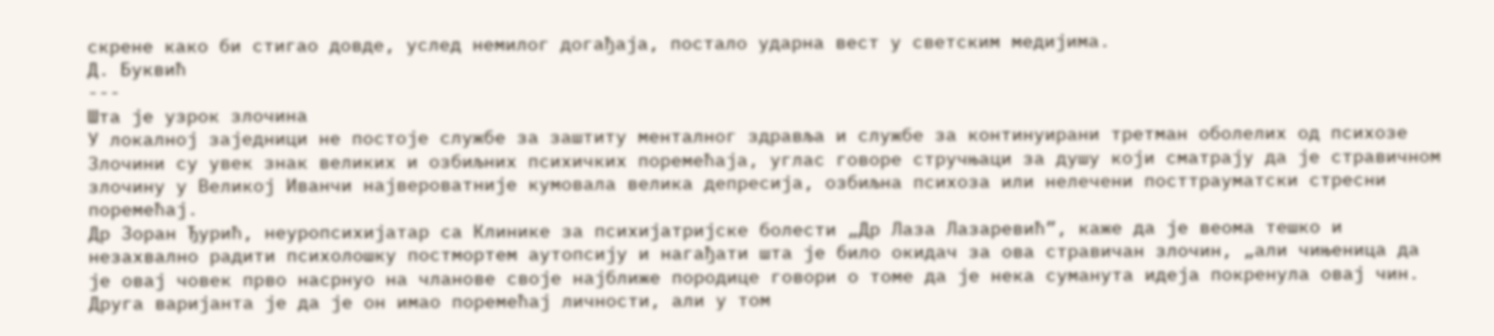скрене како би стигао довде, услед немилог догађаја, постало ударна вест у светским медијима.
Д. Буквић
---
Шта је узрок злочина
У локалној заједници не постоје службе за заштиту менталног здравља и службе за континуирани третман оболелих од психозе
Злочини су увек знак великих и озбиљних психичких поремећаја, углас говоре стручњаци за душу који сматрају да је стравичном злочину у Великој Иванчи највероватније кумовала велика депресија, озбиљна психоза или нелечени посттрауматски стресни поремећај.
Др Зоран Ђурић, неуропсихијатар са Клинике за психијатријске болести „Др Лаза Лазаревић”, каже да је веома тешко и незахвално радити психолошку постмортем аутопсију и нагађати шта је било окидач за ова стравичан злочин, „али чињеница да је овај човек прво насрнуо на чланове своје најближе породице говори о томе да је нека суманута идеја покренула овај чин. Друга варијанта је да је он имао поремећај личности, али у том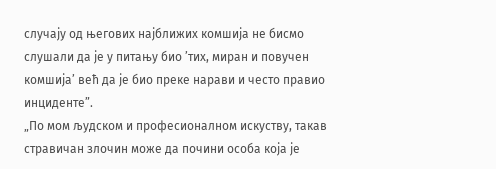случају од његових најближих комшија не бисмо слушали да је у питању био ’тих, миран и повучен комшија’ већ да је био преке нарави и често правио инциденте”.
„По мом људском и професионалном искуству, такав стравичан злочин може да почини особа која је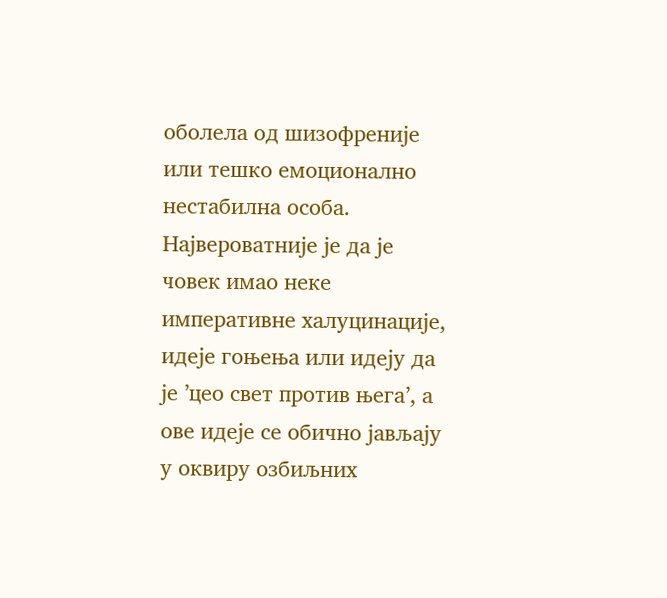оболела од шизофреније или тешко емоционално нестабилна особа. Највероватније је да је човек имао неке императивне халуцинације, идеје гоњења или идеју да је ’цео свет против њега’, а ове идеје се обично јављају у оквиру озбиљних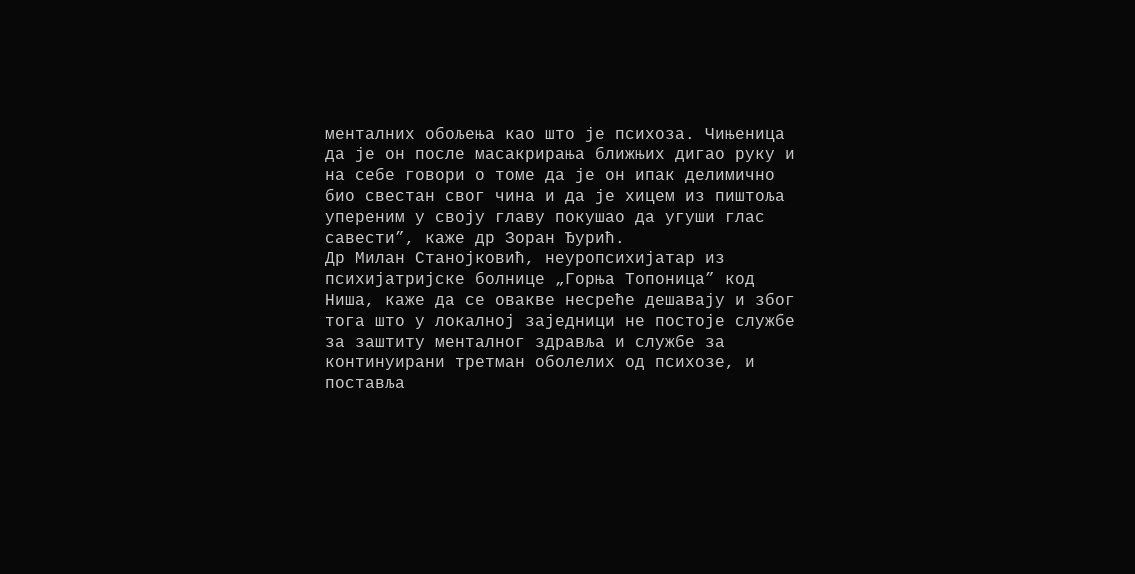менталних обољења као што је психоза. Чињеница да је он после масакрирања ближњих дигао руку и на себе говори о томе да је он ипак делимично био свестан свог чина и да је хицем из пиштоља упереним у своју главу покушао да угуши глас савести”, каже др Зоран Ђурић.
Др Милан Станојковић, неуропсихијатар из психијатријске болнице „Горња Топоница” код Ниша, каже да се овакве несреће дешавају и због тога што у локалној заједници не постоје службе за заштиту менталног здравља и службе за континуирани третман оболелих од психозе, и поставља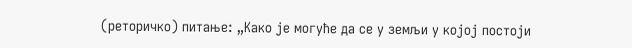(реторичко) питање: „Како је могуће да се у земљи у којој постоји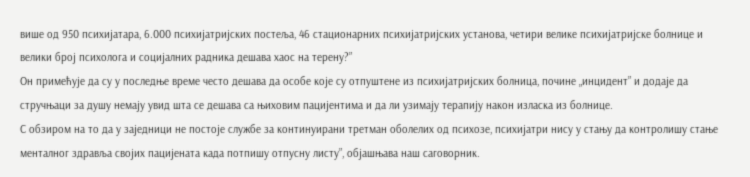више од 950 психијатара, 6.000 психијатријских постеља, 46 стационарних психијатријских установа, четири велике психијатријске болнице и велики број психолога и социјалних радника дешава хаос на терену?”
Он примећује да су у последње време често дешава да особе које су отпуштене из психијатријских болница, почине „инцидент” и додаје да стручњаци за душу немају увид шта се дешава са њиховим пацијентима и да ли узимају терапију након изласка из болнице.
С обзиром на то да у заједници не постоје службе за континуирани третман оболелих од психозе, психијатри нису у стању да контролишу стање менталног здравља својих пацијената када потпишу отпусну листу”, објашњава наш саговорник.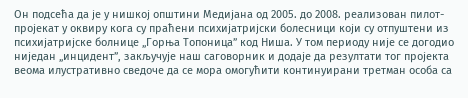Он подсећа да је у нишкој општини Медијана од 2005. до 2008. реализован пилот-пројекат у оквиру кога су праћени психијатријски болесници који су отпуштени из психијатријске болнице „Горња Топоница” код Ниша. У том периоду није се догодио ниједан „инцидент”, закључује наш саговорник и додаје да резултати тог пројекта веома илустративно сведоче да се мора омогућити континуирани третман особа са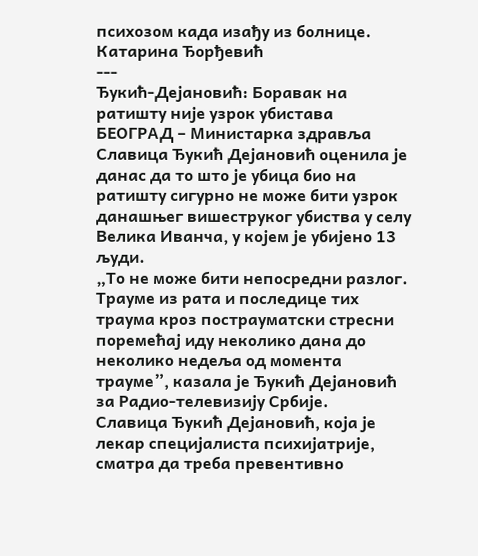психозом када изађу из болнице.
Катарина Ђорђевић
---
Ђукић-Дејановић: Боравак на ратишту није узрок убистава
БЕОГРАД – Министарка здравља Славица Ђукић Дејановић оценила је данас да то што је убица био на ратишту сигурно не може бити узрок данашњег вишеструког убиства у селу Велика Иванча, у којем је убијено 13 људи.
„То не може бити непосредни разлог. Трауме из рата и последице тих траума кроз пострауматски стресни поремећај иду неколико дана до неколико недеља од момента трауме”, казала је Ђукић Дејановић за Радио-телевизију Србије.
Славица Ђукић Дејановић, која је лекар специјалиста психијатрије, сматра да треба превентивно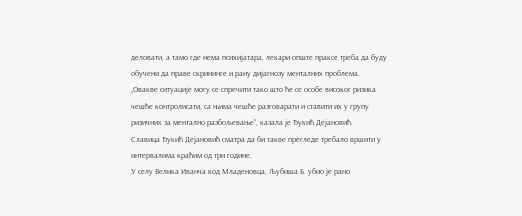деловати, а тамо где нема психијатара, лекари опште праксе треба да буду обучени да праве скрининге и рану дијагнозу менталних проблема.
„Овакве ситуације могу се спречити тако што ће се особе високог ризика чешће контролисати, са њима чешће разговарати и ставити их у групу ризичних за ментално разбољевање”, казала је Ђукић Дејановић.
Славица Ђукић Дејановић сматра да би такве прегледе требало вршити у интервалима краћим од три године.
У селу Велика Иванча код Младеновца, Љубиша Б. убио је рано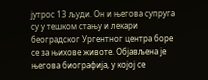јутрос 13 људи. Он и његова супруга су у тешком стању и лекари београдског Ургентног центра боре се за њихове животе. Објављена је његова биографија, у којој се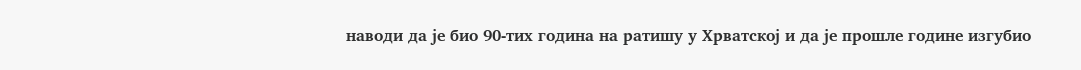наводи да је био 90-тих година на ратишу у Хрватској и да је прошле године изгубио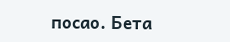посао. Бета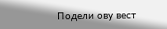Подели ову вест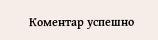Комeнтар успeшно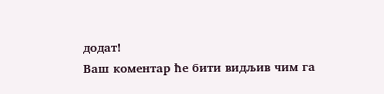додат!
Ваш комeнтар ћe бити видљив чим га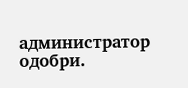администратор одобри.